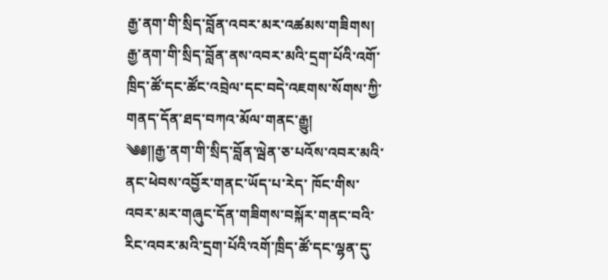རྒྱ་ནག་གི་སྲིད་བློན་འབར་མར་འཚམས་གཟིགས།
རྒྱ་ནག་གི་སྲིད་བློན་ནས་འབར་མའི་དྲག་པོའི་འགོ་ཁྲིད་ཚོ་དང་ཚོང་འབྲེལ་དང་བདེ་འཇགས་སོགས་ཀྱི་གནད་དོན་ཐད་བཀའ་མོལ་གནང་རྒྱུ།
༄༅༎རྒྱ་ནག་གི་སྲིད་བློན་ལྦེན་ཅ་པའོས་འབར་མའི་ནང་ཕེབས་འབྱོར་གནང་ཡོད་པ་རེད་ ཁོང་གིས་འབར་མར་གཞུང་དོན་གཟིགས་བསྐོར་གནང་བའི་རིང་འབར་མའི་དྲག་པོའི་འགོ་ཁྲིད་ཚོ་དང་ལྷན་དུ་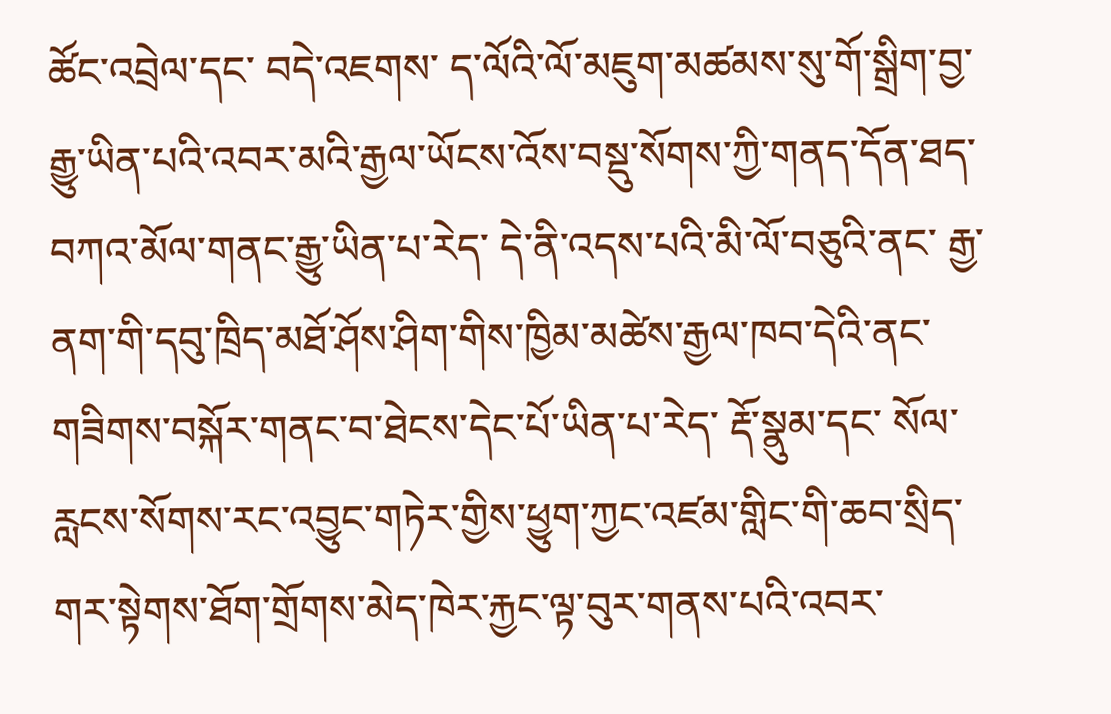ཚོང་འབྲེལ་དང་ བདེ་འཇགས་ ད་ལོའི་ལོ་མཇུག་མཚམས་སུ་གོ་སྒྲིག་བྱ་རྒྱུ་ཡིན་པའི་འབར་མའི་རྒྱལ་ཡོངས་འོས་བསྡུ་སོགས་ཀྱི་གནད་དོན་ཐད་བཀའ་མོལ་གནང་རྒྱུ་ཡིན་པ་རེད་ དེ་ནི་འདས་པའི་མི་ལོ་བཅུའི་ནང་ རྒྱ་ནག་གི་དབུ་ཁྲིད་མཐོ་ཤོས་ཤིག་གིས་ཁྱིམ་མཚེས་རྒྱལ་ཁབ་དེའི་ནང་གཟིགས་བསྐོར་གནང་བ་ཐེངས་དེང་པོ་ཡིན་པ་རེད་ རྡོ་སྣུམ་དང་ སོལ་རླངས་སོགས་རང་འབྱུང་གཏེར་གྱིས་ཕྱུག་ཀྱང་འཛམ་གླིང་གི་ཆབ་སྲིད་གར་སྟེགས་ཐོག་གྲོགས་མེད་ཁེར་རྐྱང་ལྟ་བུར་གནས་པའི་འབར་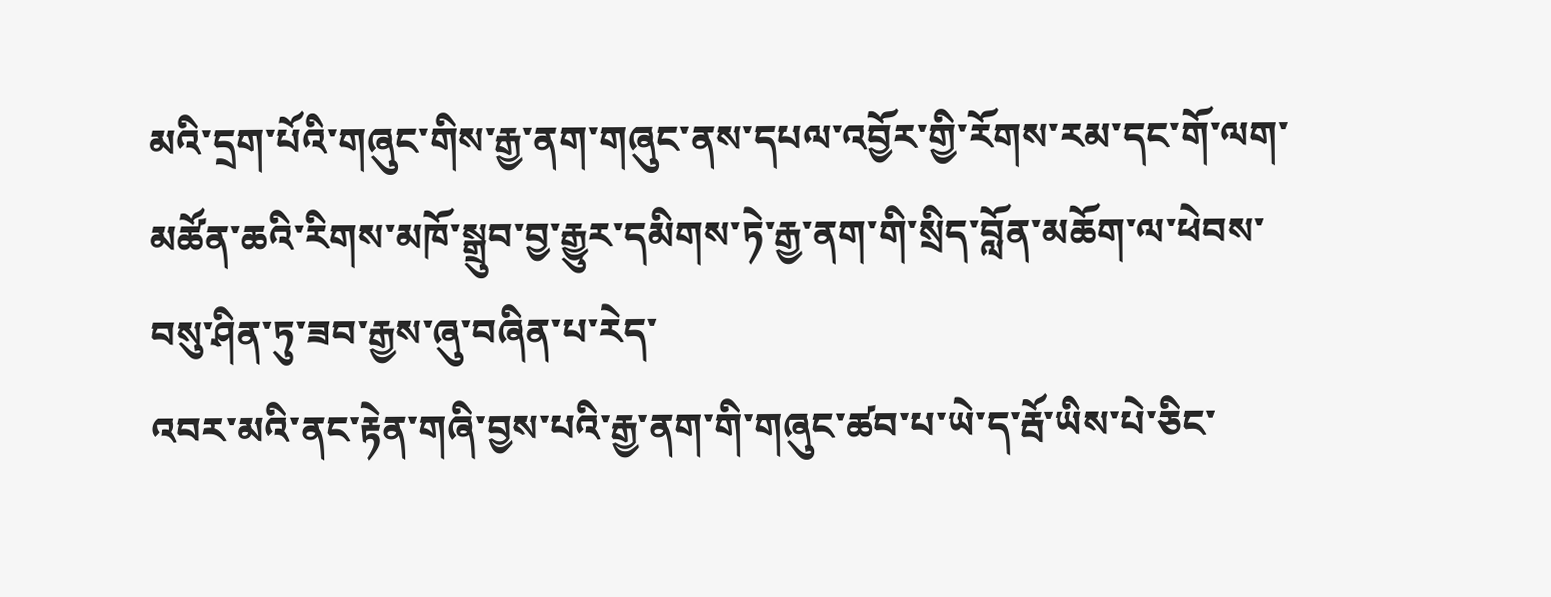མའི་དྲག་པོའི་གཞུང་གིས་རྒྱ་ནག་གཞུང་ནས་དཔལ་འབྱོར་གྱི་རོགས་རམ་དང་གོ་ལག་མཚོན་ཆའི་རིགས་མཁོ་སྒྲུབ་བྱ་རྒྱུར་དམིགས་ཏེ་རྒྱ་ནག་གི་སྲིད་བློན་མཆོག་ལ་ཕེབས་བསུ་ཤིན་ཏུ་ཟབ་རྒྱས་ཞུ་བཞིན་པ་རེད་
འབར་མའི་ནང་རྟེན་གཞི་བྱས་པའི་རྒྱ་ནག་གི་གཞུང་ཚབ་པ་ཡེ་ད་རྦོ་ཡིས་པེ་ཅིང་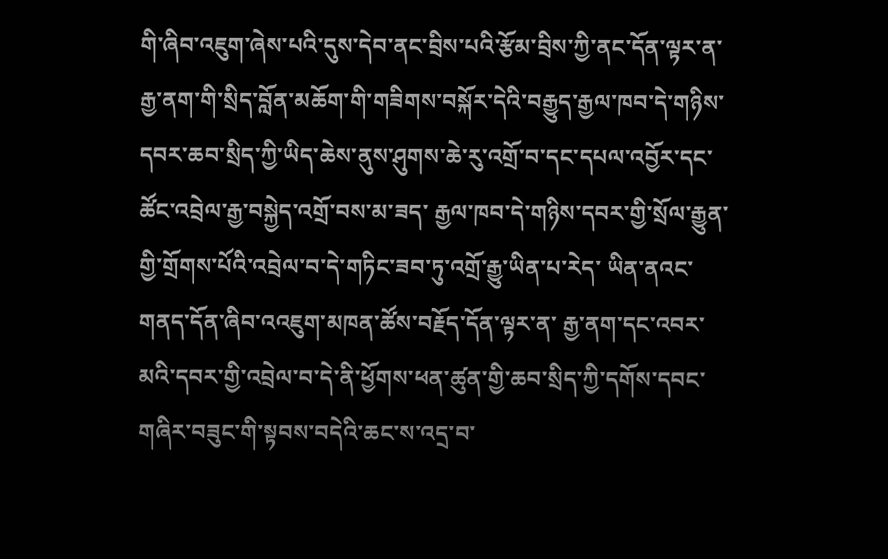གི་ཞིབ་འཇུག་ཞེས་པའི་དུས་དེབ་ནང་བྲིས་པའི་རྩོམ་བྲིས་ཀྱི་ནང་དོན་ལྟར་ན་ རྒྱ་ནག་གི་སྲིད་བློན་མཆོག་གི་གཟིགས་བསྐོར་དེའི་བརྒྱུད་རྒྱལ་ཁབ་དེ་གཉིས་དབར་ཆབ་སྲིད་ཀྱི་ཡིད་ཆེས་ནུས་ཤུགས་ཆེ་རུ་འགྲོ་བ་དང་དཔལ་འབྱོར་དང་ ཚོང་འབྲེལ་རྒྱ་བསྐྱེད་འགྲོ་བས་མ་ཟད་ རྒྱལ་ཁབ་དེ་གཉིས་དབར་གྱི་སྲོལ་རྒྱུན་གྱི་གྲོགས་པོའི་འབྲེལ་བ་དེ་གཏིང་ཟབ་ཏུ་འགྲོ་རྒྱུ་ཡིན་པ་རེད་ ཡིན་ནའང་ གནད་དོན་ཞིབ་འའཇུག་མཁན་ཚོས་བརྗོད་དོན་ལྟར་ན་ རྒྱ་ནག་དང་འབར་མའི་དབར་གྱི་འབྲེལ་བ་དེ་ནི་ཕྱོགས་ཕན་ཚུན་གྱི་ཆབ་སྲིད་ཀྱི་དགོས་དབང་གཞིར་བཟུང་གི་སྟབས་བདེའི་ཆང་ས་འདྲ་བ་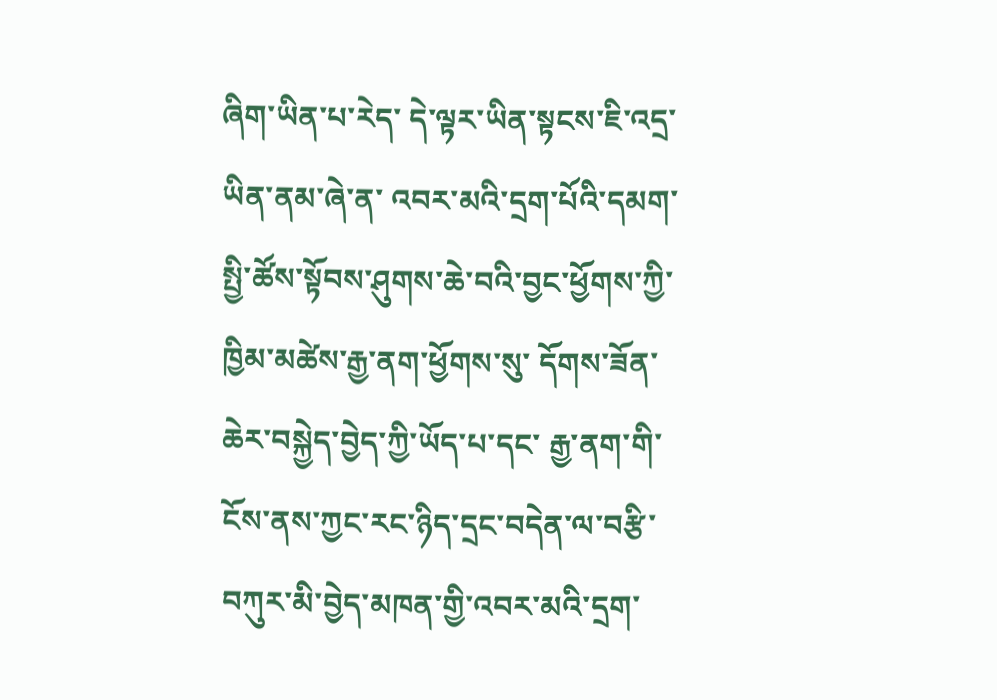ཞིག་ཡིན་པ་རེད་ དེ་ལྟར་ཡིན་སྟངས་ཇི་འདྲ་ཡིན་ནམ་ཞེ་ན་ འབར་མའི་དྲག་པོའི་དམག་སྤྱི་ཚོས་སྟོབས་ཤུགས་ཆེ་བའི་བྱང་ཕྱོགས་ཀྱི་ཁྱིམ་མཚེས་རྒྱ་ནག་ཕྱོགས་སུ་ དོགས་ཟོན་ཆེར་བསྐྱེད་བྱེད་ཀྱི་ཡོད་པ་དང་ རྒྱ་ནག་གི་ངོས་ནས་ཀྱང་རང་ཉིད་དྲང་བདེན་ལ་བརྩི་བཀུར་མི་བྱེད་མཁན་གྱི་འབར་མའི་དྲག་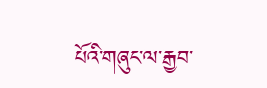པོའི་གཞུང་ལ་རྒྱབ་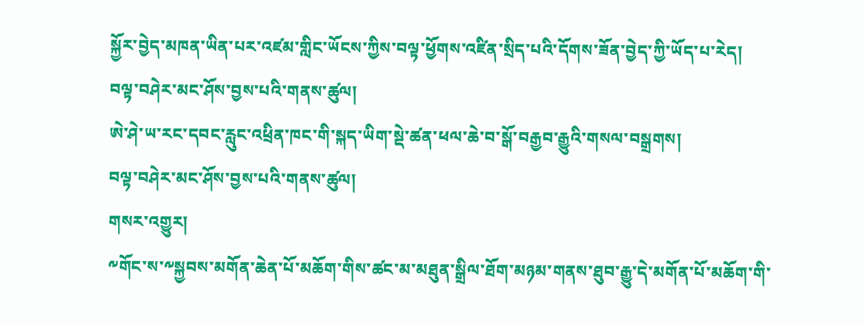སྐྱོར་བྱེད་མཁན་ཡིན་པར་འཛམ་གླིང་ཡོངས་ཀྱིས་བལྟ་ཕྱོགས་འཛིན་སྲིད་པའི་དོགས་ཟོན་བྱེད་ཀྱི་ཡོད་པ་རེད།
བལྟ་བཤེར་མང་ཤོས་བྱས་པའི་གནས་ཚུལ།
ཨེ་ཤེ་ཡ་རང་དབང་རླུང་འཕྲིན་ཁང་གི་སྐད་ཡིག་སྡེ་ཚན་ཕལ་ཆེ་བ་སྒོ་བརྒྱབ་རྒྱུའི་གསལ་བསྒྲགས།
བལྟ་བཤེར་མང་ཤོས་བྱས་པའི་གནས་ཚུལ།
གསར་འགྱུར།
༸གོང་ས་༸སྐྱབས་མགོན་ཆེན་པོ་མཆོག་གིས་ཚང་མ་མཐུན་སྒྲིལ་ཐོག་མཉམ་གནས་ཐུབ་རྒྱུ་དེ་མགོན་པོ་མཆོག་གི་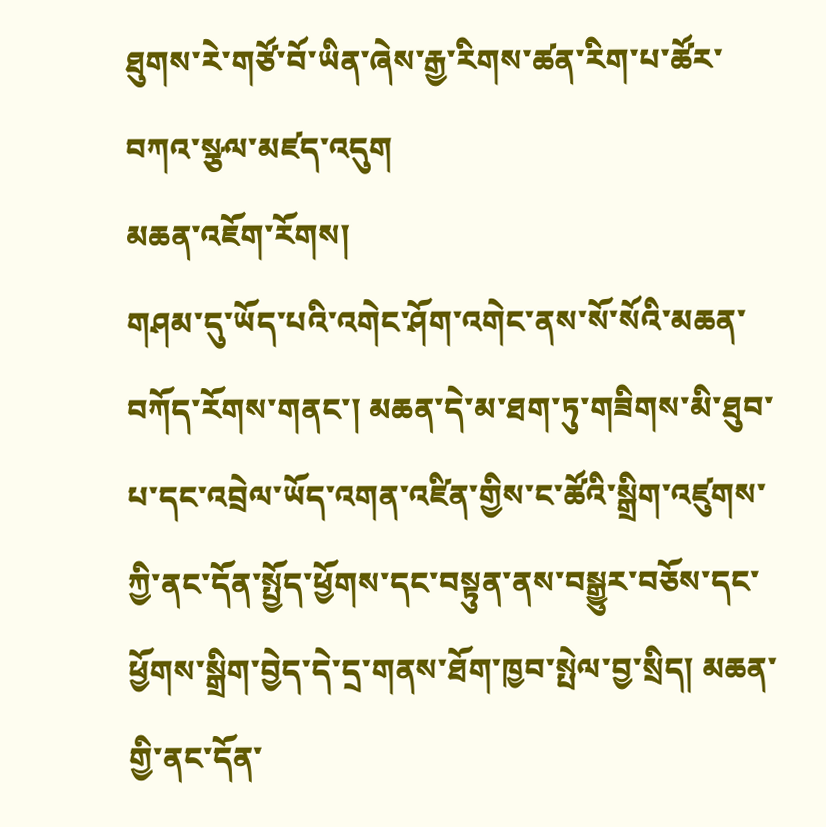ཐུགས་རེ་གཙོ་བོ་ཡིན་ཞེས་རྒྱ་རིགས་ཚན་རིག་པ་ཚོར་བཀའ་སྩལ་མཛད་འདུག
མཆན་འཇོག་རོགས།
གཤམ་དུ་ཡོད་པའི་འགེང་ཤོག་འགེང་ནས་སོ་སོའི་མཆན་བཀོད་རོགས་གནང་། མཆན་དེ་མ་ཐག་ཏུ་གཟིགས་མི་ཐུབ་པ་དང་འབྲེལ་ཡོད་འགན་འཛིན་གྱིས་ང་ཚོའི་སྒྲིག་འཛུགས་ཀྱི་ནང་དོན་སྤྱོད་ཕྱོགས་དང་བསྟུན་ནས་བསྒྱུར་བཅོས་དང་ཕྱོགས་སྒྲིག་བྱེད་དེ་དྲ་གནས་ཐོག་ཁྱབ་སྤེལ་བྱ་སྲིད། མཆན་གྱི་ནང་དོན་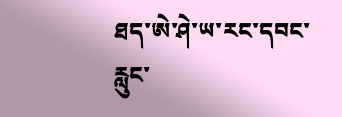ཐད་ཨེ་ཤེ་ཡ་རང་དབང་རླུང་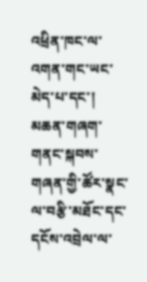འཕྲིན་ཁང་ལ་འགན་གང་ཡང་མེད་པ་དང་། མཆན་གཞག་གནང་སྐབས་གཞན་གྱི་ཚོར་སྣང་ལ་བརྩི་མཐོང་དང་དངོས་འབྲེལ་ལ་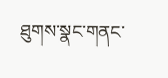ཐུགས་སྣང་གནང་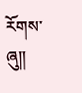རོགས་ཞུ༎